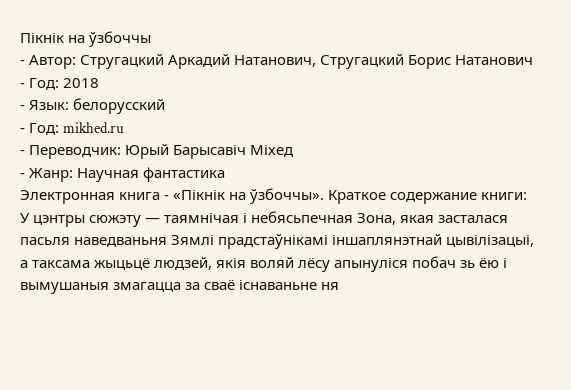Пікнік на ўзбоччы
- Автор: Стругацкий Аркадий Натанович, Стругацкий Борис Натанович
- Год: 2018
- Язык: белорусский
- Год: mikhed.ru
- Переводчик: Юрый Барысавіч Міхед
- Жанр: Научная фантастика
Электронная книга - «Пікнік на ўзбоччы». Краткое содержание книги:
У цэнтры сюжэту — таямнічая і небясьпечная Зона, якая засталася пасьля наведваньня Зямлі прадстаўнікамі іншаплянэтнай цывілізацыі, а таксама жыцьцё людзей, якія воляй лёсу апынуліся побач зь ёю і вымушаныя змагацца за сваё існаваньне ня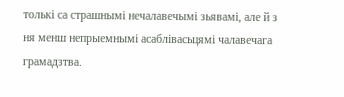толькі са страшнымі нечалавечымі зьявамі, але й з ня менш непрыемнымі асаблівасьцямі чалавечага грамадзтва.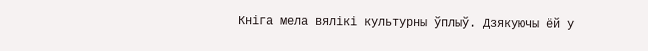Кніга мела вялікі культурны ўплыў. Дзякуючы ёй у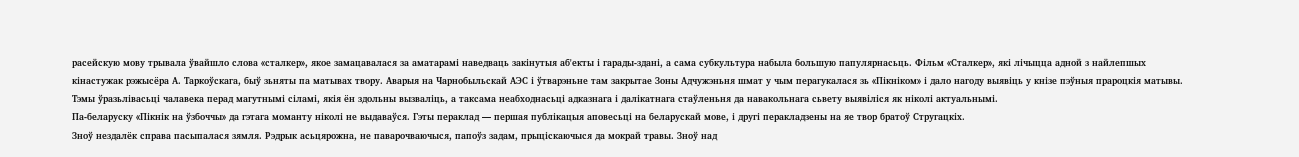расейскую мову трывала ўвайшло слова «сталкер», якое замацавалася за аматарамі наведваць закінутыя аб'екты і гарады-здані, а сама субкультура набыла большую папулярнасьць. Фільм «Сталкер», які лічыцца адной з найлепшых кінастужак рэжысёра А. Таркоўскага, быў зьняты па матывах твору. Аварыя на Чарнобыльскай АЭС і ўтварэньне там закрытае Зоны Адчужэньня шмат у чым перагукалася зь «Пікніком» і дало нагоду выявіць у кнізе пэўныя прароцкія матывы. Тэмы ўразьлівасьці чалавека перад магутнымі сіламі, якія ён здольны вызваліць, а таксама неабходнасьці адказнага і далікатнага стаўленьня да навакольнага сьвету выявіліся як ніколі актуальнымі.
Па-беларуску «Пікнік на ўзбоччы» да гэтага моманту ніколі не выдаваўся. Гэты пераклад — першая публікацыя аповесьці на беларускай мове, і другі перакладзены на яе твор братоў Стругацкіх.
Зноў нездалёк справа пасыпалася зямля. Рэдрык асьцярожна, не паварочваючыся, папоўз задам, прыціскаючыся да мокрай травы. Зноў над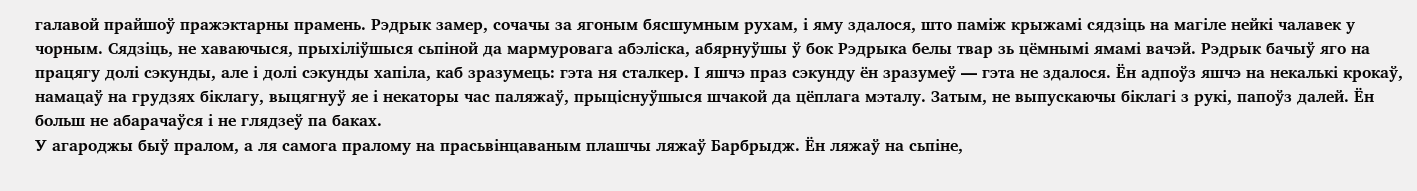галавой прайшоў пражэктарны прамень. Рэдрык замер, сочачы за ягоным бясшумным рухам, і яму здалося, што паміж крыжамі сядзіць на магіле нейкі чалавек у чорным. Сядзіць, не хаваючыся, прыхіліўшыся сьпіной да мармуровага абэліска, абярнуўшы ў бок Рэдрыка белы твар зь цёмнымі ямамі вачэй. Рэдрык бачыў яго на працягу долі сэкунды, але і долі сэкунды хапіла, каб зразумець: гэта ня сталкер. І яшчэ праз сэкунду ён зразумеў — гэта не здалося. Ён адпоўз яшчэ на некалькі крокаў, намацаў на грудзях біклагу, выцягнуў яе і некаторы час паляжаў, прыціснуўшыся шчакой да цёплага мэталу. Затым, не выпускаючы біклагі з рукі, папоўз далей. Ён больш не абарачаўся і не глядзеў па баках.
У агароджы быў пралом, а ля самога пралому на прасьвінцаваным плашчы ляжаў Барбрыдж. Ён ляжаў на сьпіне,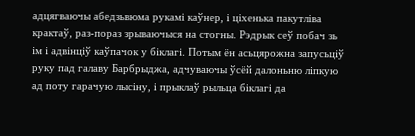адцягваючы абедзьвюма рукамі каўнер, і ціхенька пакутліва крактаў, раз-пораз зрываючыся на стогны. Рэдрык сеў побач зь ім і адвінціў каўпачок у біклагі. Потым ён асьцярожна запусьціў руку пад галаву Барбрыджа, адчуваючы ўсёй далоньню ліпкую ад поту гарачую лысіну, і прыклаў рыльца біклагі да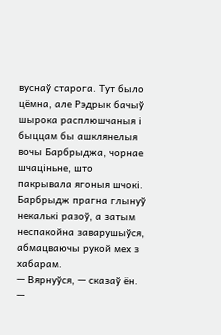вуснаў старога. Тут было цёмна, але Рэдрык бачыў шырока расплюшчаныя і быццам бы ашклянелыя вочы Барбрыджа, чорнае шчаціньне, што пакрывала ягоныя шчокі. Барбрыдж прагна глынуў некалькі разоў, а затым неспакойна заварушыўся, абмацваючы рукой мех з хабарам.
— Вярнуўся, — сказаў ён. —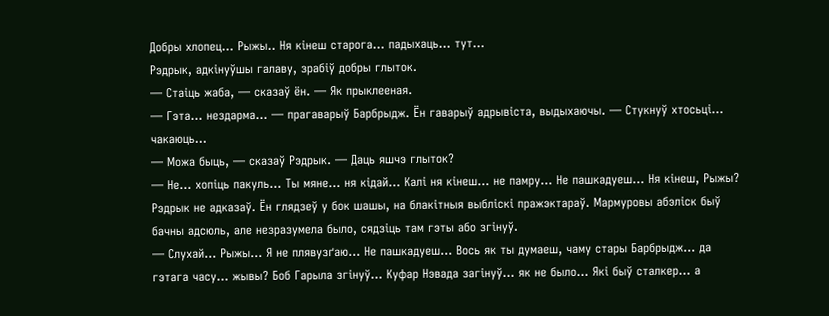Добры хлопец… Рыжы.. Ня кінеш старога… падыхаць… тут…
Рэдрык, адкінуўшы галаву, зрабіў добры глыток.
— Стаіць жаба, — сказаў ён. — Як прыклееная.
— Гэта… нездарма… — прагаварыў Барбрыдж. Ён гаварыў адрывіста, выдыхаючы. — Стукнуў хтосьці… чакаюць…
— Можа быць, — сказаў Рэдрык. — Даць яшчэ глыток?
— Не… хопіць пакуль… Ты мяне… ня кідай… Калі ня кінеш… не памру… Не пашкадуеш… Ня кінеш, Рыжы?
Рэдрык не адказаў. Ён глядзеў у бок шашы, на блакітныя выбліскі пражэктараў. Мармуровы абэліск быў бачны адсюль, але незразумела было, сядзіць там гэты або згінуў.
— Слухай… Рыжы… Я не плявузґаю… Не пашкадуеш… Вось як ты думаеш, чаму стары Барбрыдж… да гэтага часу… жывы? Боб Гарыла згінуў… Куфар Нэвада загінуў… як не было… Які быў сталкер… а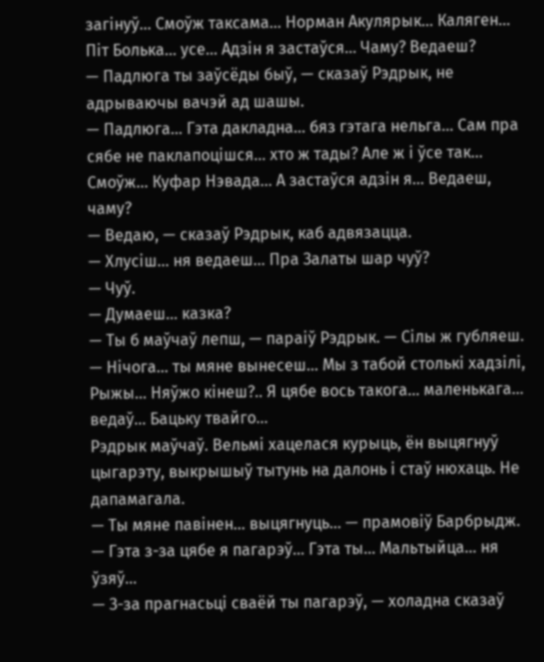загінуў… Смоўж таксама… Норман Акулярык… Каляген… Піт Болька… усе… Адзін я застаўся… Чаму? Ведаеш?
— Падлюга ты заўсёды быў, — сказаў Рэдрык, не адрываючы вачэй ад шашы.
— Падлюга… Гэта дакладна… бяз гэтага нельга… Сам пра сябе не паклапоцішся… хто ж тады? Але ж і ўсе так… Смоўж… Куфар Нэвада… А застаўся адзін я… Ведаеш, чаму?
— Ведаю, — сказаў Рэдрык, каб адвязацца.
— Хлусіш… ня ведаеш… Пра Залаты шар чуў?
— Чуў.
— Думаеш… казка?
— Ты б маўчаў лепш, — параіў Рэдрык. — Сілы ж губляеш.
— Нічога… ты мяне вынесеш… Мы з табой столькі хадзілі, Рыжы… Няўжо кінеш?.. Я цябе вось такога… маленькага… ведаў… Бацьку твайго…
Рэдрык маўчаў. Вельмі хацелася курыць, ён выцягнуў цыгарэту, выкрышыў тытунь на далонь і стаў нюхаць. Не дапамагала.
— Ты мяне павінен… выцягнуць… — прамовіў Барбрыдж. — Гэта з-за цябе я пагарэў… Гэта ты… Мальтыйца… ня ўзяў…
— З-за прагнасьці сваёй ты пагарэў, — холадна сказаў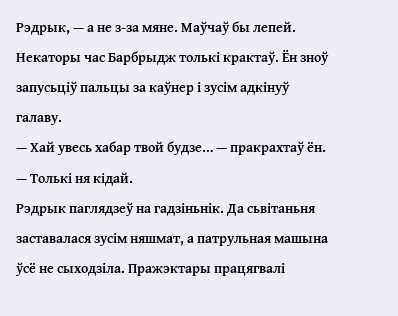Рэдрык, — а не з-за мяне. Маўчаў бы лепей.
Некаторы час Барбрыдж толькі крактаў. Ён зноў запусьціў пальцы за каўнер і зусім адкінуў галаву.
— Хай увесь хабар твой будзе… — пракрахтаў ён. — Толькі ня кідай.
Рэдрык паглядзеў на гадзіньнік. Да сьвітаньня заставалася зусім няшмат, а патрульная машына ўсё не сыходзіла. Пражэктары працягвалі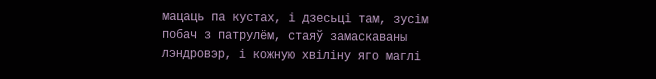мацаць па кустах, і дзесьці там, зусім побач з патрулём, стаяў замаскаваны лэндровэр, і кожную хвіліну яго маглі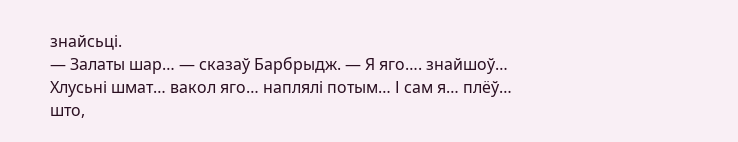знайсьці.
— Залаты шар… — сказаў Барбрыдж. — Я яго…. знайшоў… Хлусьні шмат… вакол яго… наплялі потым… І сам я… плёў… што,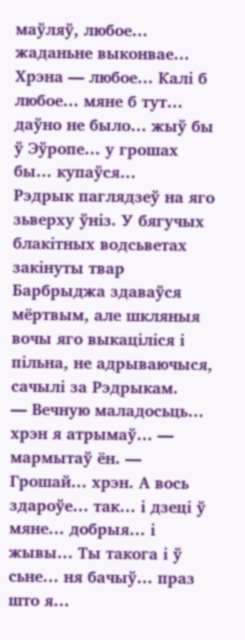маўляў, любое… жаданьне выконвае… Хрэна — любое… Калі б любое… мяне б тут… даўно не было… жыў бы ў Эўропе… у грошах бы… купаўся…
Рэдрык паглядзеў на яго зьверху ўніз. У бягучых блакітных водсьветах закінуты твар Барбрыджа здаваўся мёртвым, але шкляныя вочы яго выкаціліся і пільна, не адрываючыся, сачылі за Рэдрыкам.
— Вечную маладосьць… хрэн я атрымаў… — мармытаў ён. — Грошай… хрэн. А вось здароўе… так… і дзеці ў мяне… добрыя… і жывы… Ты такога і ў сьне… ня бачыў… праз што я…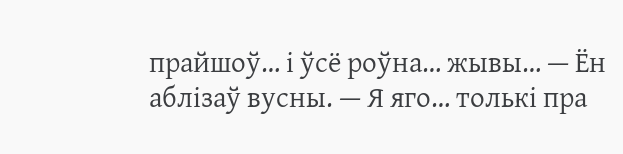прайшоў… і ўсё роўна… жывы… — Ён аблізаў вусны. — Я яго… толькі пра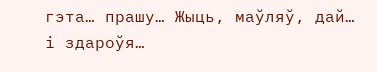гэта… прашу… Жыць, маўляў, дай… і здароўя…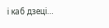і каб дзеці…